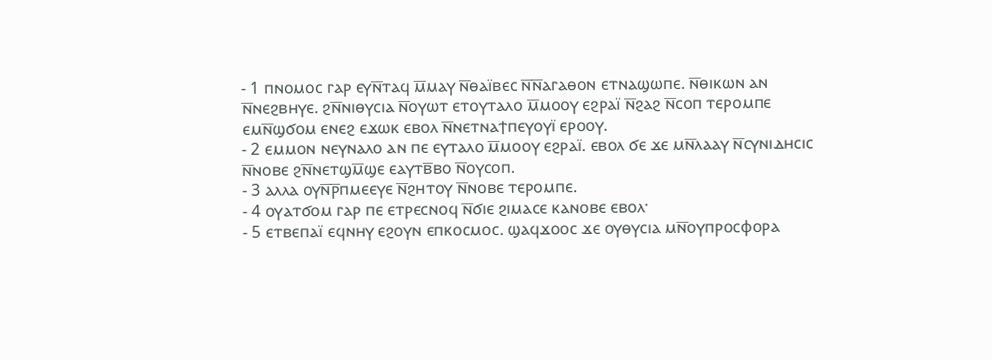- 1 ⲡⲛⲟⲙⲟⲥ ⲅⲁⲣ ⲉⲩⲛ̅ⲧⲁϥ ⲙ̅ⲙⲁⲩ ⲛ̅ⲑⲁⲓ̈ⲃⲉⲥ ⲛ̅ⲛ̅ⲁⲅⲁⲑⲟⲛ ⲉⲧⲛⲁϣⲱⲡⲉ. ⲛ̅ⲑⲓⲕⲱⲛ ⲁⲛ ⲛ̅ⲛⲉϩⲃⲏⲩⲉ. ϩⲛ̅ⲛⲓⲑⲩⲥⲓⲁ ⲛ̅ⲟⲩⲱⲧ ⲉⲧⲟⲩⲧⲁⲗⲟ ⲙ̅ⲙⲟⲟⲩ ⲉϩⲣⲁⲓ̈ ⲛ̅ϩⲁϩ ⲛ̅ⲥⲟⲡ ⲧⲉⲣⲟⲙⲡⲉ ⲉⲙⲛ̅ϣϭⲟⲙ ⲉⲛⲉϩ ⲉϫⲱⲕ ⲉⲃⲟⲗ ⲛ̅ⲛⲉⲧⲛⲁϯⲡⲉⲩⲟⲩⲓ̈ ⲉⲣⲟⲟⲩ.
- 2 ⲉⲙⲙⲟⲛ ⲛⲉⲩⲛⲁⲗⲟ ⲁⲛ ⲡⲉ ⲉⲩⲧⲁⲗⲟ ⲙ̅ⲙⲟⲟⲩ ⲉϩⲣⲁⲓ̈. ⲉⲃⲟⲗ ϭⲉ ϫⲉ ⲙⲛ̅ⲗⲁⲁⲩ ⲛ̅ⲥⲩⲛⲓⲇⲏⲥⲓⲥ ⲛ̅ⲛⲟⲃⲉ ϩⲛ̅ⲛⲉⲧϣⲙ̅ϣⲉ ⲉⲁⲩⲧⲃ̅ⲃⲟ ⲛ̅ⲟⲩⲥⲟⲡ.
- 3 ⲁⲗⲗⲁ ⲟⲩⲛ̅ⲣ̅ⲡⲙⲉⲉⲩⲉ ⲛ̅ϩⲏⲧⲟⲩ ⲛ̅ⲛⲟⲃⲉ ⲧⲉⲣⲟⲙⲡⲉ.
- 4 ⲟⲩⲁⲧϭⲟⲙ ⲅⲁⲣ ⲡⲉ ⲉⲧⲣⲉⲥⲛⲟϥ ⲛ̅ϭⲓⲉ ϩⲓⲙⲁⲥⲉ ⲕⲁⲛⲟⲃⲉ ⲉⲃⲟⲗ·
- 5 ⲉⲧⲃⲉⲡⲁⲓ̈ ⲉϥⲛⲏⲩ ⲉϩⲟⲩⲛ ⲉⲡⲕⲟⲥⲙⲟⲥ. ϣⲁϥϫⲟⲟⲥ ϫⲉ ⲟⲩⲑⲩⲥⲓⲁ ⲙⲛ̅ⲟⲩⲡⲣⲟⲥⲫⲟⲣⲁ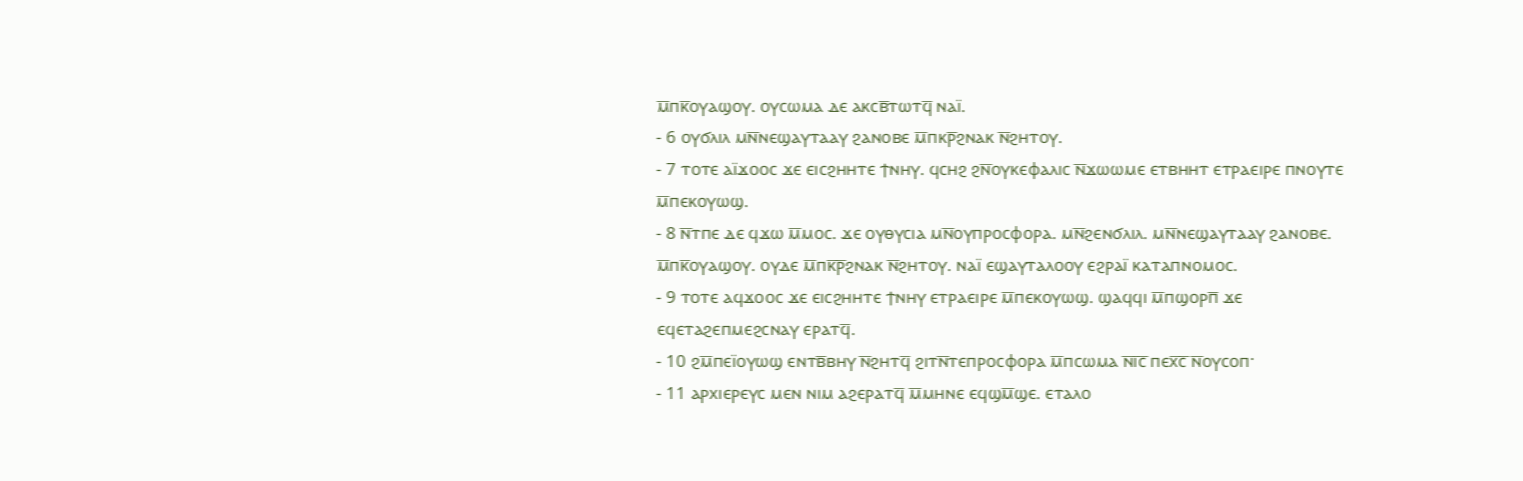ⲙ̅ⲡⲕ̅ⲟⲩⲁϣⲟⲩ. ⲟⲩⲥⲱⲙⲁ ⲇⲉ ⲁⲕⲥⲃ̅ⲧⲱⲧϥ̅ ⲛⲁⲓ̈.
- 6 ⲟⲩϭⲗⲓⲗ ⲙⲛ̅ⲛⲉϣⲁⲩⲧⲁⲁⲩ ϩⲁⲛⲟⲃⲉ ⲙ̅ⲡⲕⲣ̅ϩⲛⲁⲕ ⲛ̅ϩⲏⲧⲟⲩ.
- 7 ⲧⲟⲧⲉ ⲁⲓ̈ϫⲟⲟⲥ ϫⲉ ⲉⲓⲥϩⲏⲏⲧⲉ ϯⲛⲏⲩ. ϥⲥⲏϩ ϩⲛ̅ⲟⲩⲕⲉⲫⲁⲗⲓⲥ ⲛ̅ϫⲱⲱⲙⲉ ⲉⲧⲃⲏⲏⲧ ⲉⲧⲣⲁⲉⲓⲣⲉ ⲡⲛⲟⲩⲧⲉ ⲙ̅ⲡⲉⲕⲟⲩⲱϣ.
- 8 ⲛ̅ⲧⲡⲉ ⲇⲉ ϥϫⲱ ⲙ̅ⲙⲟⲥ. ϫⲉ ⲟⲩⲑⲩⲥⲓⲁ ⲙⲛ̅ⲟⲩⲡⲣⲟⲥⲫⲟⲣⲁ. ⲙⲛ̅ϩⲉⲛϭⲗⲓⲗ. ⲙⲛ̅ⲛⲉϣⲁⲩⲧⲁⲁⲩ ϩⲁⲛⲟⲃⲉ. ⲙ̅ⲡⲕ̅ⲟⲩⲁϣⲟⲩ. ⲟⲩⲇⲉ ⲙ̅ⲡⲕ̅ⲣ̅ϩⲛⲁⲕ ⲛ̅ϩⲏⲧⲟⲩ. ⲛⲁⲓ̈ ⲉϣⲁⲩⲧⲁⲗⲟⲟⲩ ⲉϩⲣⲁⲓ̈ ⲕⲁⲧⲁⲡⲛⲟⲙⲟⲥ.
- 9 ⲧⲟⲧⲉ ⲁϥϫⲟⲟⲥ ϫⲉ ⲉⲓⲥϩⲏⲏⲧⲉ ϯⲛⲏⲩ ⲉⲧⲣⲁⲉⲓⲣⲉ ⲙ̅ⲡⲉⲕⲟⲩⲱϣ. ϣⲁϥϥⲓ ⲙ̅ⲡϣⲟⲣⲡ̅ ϫⲉ ⲉϥⲉⲧⲁϩⲉⲡⲙⲉϩⲥⲛⲁⲩ ⲉⲣⲁⲧϥ̅.
- 10 ϩⲙ̅ⲡⲉⲓ̈ⲟⲩⲱϣ ⲉⲛⲧⲃ̅ⲃⲏⲩ ⲛ̅ϩⲏⲧϥ̅ ϩⲓⲧⲛ̅ⲧⲉⲡⲣⲟⲥⲫⲟⲣⲁ ⲙ̅ⲡⲥⲱⲙⲁ ⲛ̅ⲓ̅ⲥ̅ ⲡⲉⲭ̅ⲥ̅ ⲛ̅ⲟⲩⲥⲟⲡ·
- 11 ⲁⲣⲭⲓⲉⲣⲉⲩⲥ ⲙⲉⲛ ⲛⲓⲙ ⲁϩⲉⲣⲁⲧϥ̅ ⲙ̅ⲙⲏⲛⲉ ⲉϥϣⲙ̅ϣⲉ. ⲉⲧⲁⲗⲟ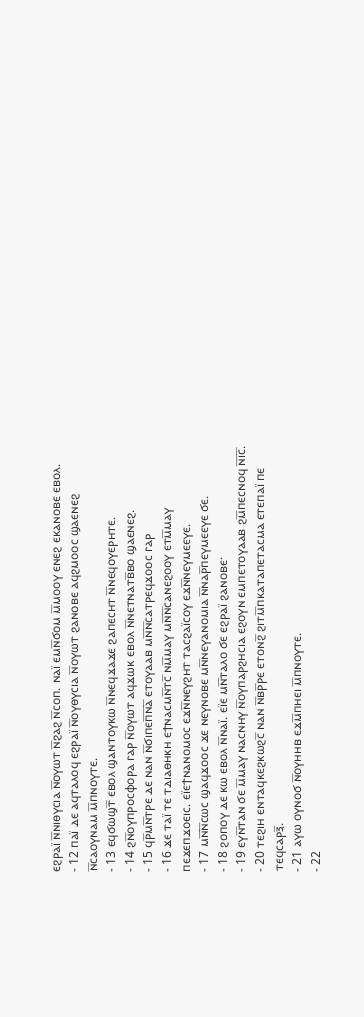ⲉϩⲣⲁⲓ̈ ⲛ̅ⲛⲓⲑⲩⲥⲓⲁ ⲛ̅ⲟⲩⲱⲧ ⲛ̅ϩⲁϩ ⲛ̅ⲥⲟⲡ. ⲛⲁⲓ̈ ⲉⲙⲛ̅ϭⲟⲙ ⲙ̅ⲙⲟⲟⲩ ⲉⲛⲉϩ ⲉⲕⲁⲛⲟⲃⲉ ⲉⲃⲟⲗ.
- 12 ⲡⲁⲓ̈ ⲇⲉ ⲁϥⲧⲁⲗⲟϥ ⲉϩⲣⲁⲓ̈ ⲛ̅ⲟⲩⲑⲩⲥⲓⲁ ⲛ̅ⲟⲩⲱⲧ ϩⲁⲛⲟⲃⲉ ⲁϥϩⲙⲟⲟⲥ ϣⲁⲉⲛⲉϩ ⲛ̅ⲥⲁⲟⲩⲛⲁⲙ ⲙ̅ⲡⲛⲟⲩⲧⲉ.
- 13 ⲉϥϭⲱϣⲧ̅ ⲉⲃⲟⲗ ϣⲁⲛⲧⲟⲩⲕⲱ ⲛ̅ⲛⲉϥϫⲁϫⲉ ϩⲁⲡⲉⲥⲏⲧ ⲛ̅ⲛⲉϥⲟⲩⲉⲣⲏⲧⲉ.
- 14 ϩⲛ̅ⲟⲩⲡⲣⲟⲥⲫⲟⲣⲁ ⲅⲁⲣ ⲛ̅ⲟⲩⲱⲧ ⲁϥϫⲱⲕ ⲉⲃⲟⲗ ⲛ̅ⲛⲉⲧⲛⲁⲧⲃ̅ⲃⲟ ϣⲁⲉⲛⲉϩ.
- 15 ϥⲣ̅ⲙⲛ̅ⲧⲣⲉ ⲇⲉ ⲛⲁⲛ ⲛ̅ϭⲓⲡⲉⲡ̅ⲛ̅ⲁ̅ ⲉⲧⲟⲩⲁⲁⲃ ⲙⲛ̅ⲛ̅ⲥⲁⲧⲣⲉϥϫⲟⲟⲥ ⲅⲁⲣ
- 16 ϫⲉ ⲧⲁⲓ̈ ⲧⲉ ⲧⲇⲓⲁⲑⲏⲕⲏ ⲉϯⲛⲁⲥⲙⲛ̅ⲧⲥ̅ ⲛⲙ̅ⲙⲁⲩ ⲙⲛ̅ⲛ̅ⲥⲁⲛⲉϩⲟⲟⲩ ⲉⲧⲙ̅ⲙⲁⲩ ⲡⲉϫⲉⲡϫⲟⲉⲓⲥ. ⲉⲓ̈ⲉϯⲛⲁⲛⲟⲙⲟⲥ ⲉϫⲛ̅ⲛⲉⲩϩⲏⲧ ⲧⲁⲥϩⲁⲓ̈ⲥⲟⲩ ⲉϫⲛ̅ⲛⲉⲩⲙⲉⲉⲩⲉ.
- 17 ⲙⲛ̅ⲛ̅ⲥⲱⲥ ϣⲁϥϫⲟⲟⲥ ϫⲉ ⲛⲉⲩⲛⲟⲃⲉ ⲙⲛ̅ⲛⲉⲩⲁⲛⲟⲙⲓⲁ ⲛ̅ⲛⲁⲣ̅ⲡⲉⲩⲙⲉⲉⲩⲉ ϭⲉ.
- 18 ϩⲟⲡⲟⲩ ⲇⲉ ⲕⲱ ⲉⲃⲟⲗ ⲛ̅ⲛⲁⲓ̈. ⲉⲓ̈ⲉ ⲙⲛ̅ⲧⲁⲗⲟ ϭⲉ ⲉϩⲣⲁⲓ̈ ϩⲁⲛⲟⲃⲉ·
- 19 ⲉⲩⲛ̅ⲧⲁⲛ ϭⲉ ⲙ̅ⲙⲁⲩ ⲛⲁⲥⲛⲏⲩ ⲛ̅ⲟⲩⲡⲁⲣϩⲏⲥⲓⲁ ⲉϩⲟⲩⲛ ⲉⲙⲡⲉⲧⲟⲩⲁⲁⲃ ϩⲙ̅ⲡⲉⲥⲛⲟϥ ⲛ̅ⲓ̅ⲥ̅.
- 20 ⲧⲉϩⲓⲏ ⲉⲛⲧⲁϥⲕⲉϩⲕⲱϩⲥ̅ ⲛⲁⲛ ⲛ̅ⲃⲣ̅ⲣⲉ ⲉⲧⲟⲛϩ̅ ϩⲓⲧⲙ̅ⲡⲕⲁⲧⲁⲡⲉⲧⲁⲥⲙⲁ ⲉⲧⲉⲡⲁⲓ̈ ⲡⲉ ⲧⲉϥⲥⲁⲣⲝ̅.
- 21 ⲁⲩⲱ ⲟⲩⲛⲟϭ ⲛ̅ⲟⲩⲏⲏⲃ ⲉϫⲙ̅ⲡⲏⲉⲓ ⲙ̅ⲡⲛⲟⲩⲧⲉ.
- 22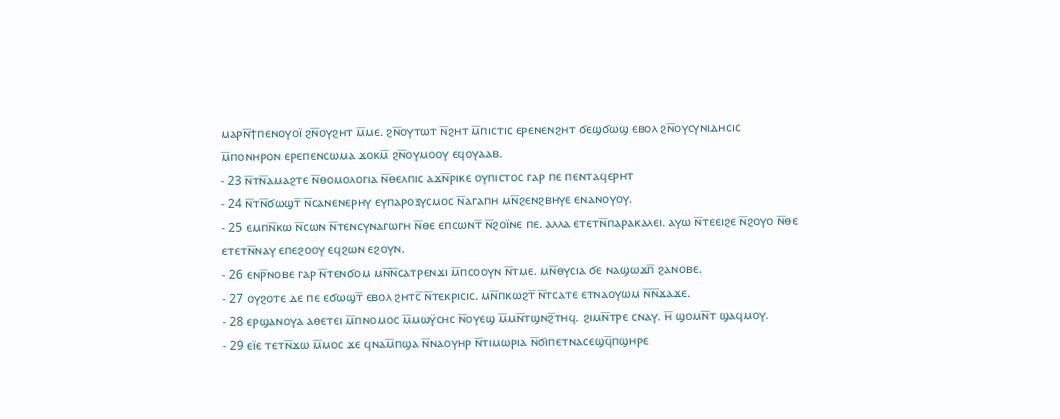ⲙⲁⲣⲛ̅ϯⲡⲉⲛⲟⲩⲟⲓ̈ ϩⲛ̅ⲟⲩϩⲏⲧ ⲙ̅ⲙⲉ. ϩⲛ̅ⲟⲩⲧⲱⲧ ⲛ̅ϩⲏⲧ ⲙ̅ⲡⲓⲥⲧⲓⲥ ⲉⲣⲉⲛⲉⲛϩⲏⲧ ϭⲉϣϭⲱϣ ⲉⲃⲟⲗ ϩⲛ̅ⲟⲩⲥⲩⲛⲓⲇⲏⲥⲓⲥ ⲙ̅ⲡⲟⲛⲏⲣⲟⲛ ⲉⲣⲉⲡⲉⲛⲥⲱⲙⲁ ϫⲟⲕⲙ̅ ϩⲛ̅ⲟⲩⲙⲟⲟⲩ ⲉϥⲟⲩⲁⲁⲃ.
- 23 ⲛ̅ⲧⲛ̅ⲁⲙⲁϩⲧⲉ ⲛ̅ⲑⲟⲙⲟⲗⲟⲅⲓⲁ ⲛ̅ⲑⲉⲗⲡⲓⲥ ⲁϫⲛ̅ⲣⲓⲕⲉ ⲟⲩⲡⲓⲥⲧⲟⲥ ⲅⲁⲣ ⲡⲉ ⲡⲉⲛⲧⲁϥⲉⲣⲏⲧ
- 24 ⲛ̅ⲧⲛ̅ϭⲱϣⲧ̅ ⲛ̅ⲥⲁⲛⲉⲛⲉⲣⲏⲩ ⲉⲩⲡⲁⲣⲟⲝⲩⲥⲙⲟⲥ ⲛ̅ⲁⲅⲁⲡⲏ ⲙⲛ̅ϩⲉⲛϩⲃⲏⲩⲉ ⲉⲛⲁⲛⲟⲩⲟⲩ.
- 25 ⲉⲙⲡⲛ̅ⲕⲱ ⲛ̅ⲥⲱⲛ ⲛ̅ⲧⲉⲛⲥⲩⲛⲁⲅⲱⲅⲏ ⲛ̅ⲑⲉ ⲉⲡⲥⲱⲛⲧ̅ ⲛ̅ϩⲟⲓ̈ⲛⲉ ⲡⲉ. ⲁⲗⲗⲁ ⲉⲧⲉⲧⲛ̅ⲡⲁⲣⲁⲕⲁⲗⲉⲓ. ⲁⲩⲱ ⲛ̅ⲧⲉⲉⲓϩⲉ ⲛ̅ϩⲟⲩⲟ ⲛ̅ⲑⲉ ⲉⲧⲉⲧⲛ̅ⲛⲁⲩ ⲉⲡⲉϩⲟⲟⲩ ⲉϥϩⲱⲛ ⲉϩⲟⲩⲛ.
- 26 ⲉⲛⲣ̅ⲛⲟⲃⲉ ⲅⲁⲣ ⲛ̅ⲧⲉⲛϭⲟⲙ ⲙⲛ̅ⲛ̅ⲥⲁⲧⲣⲉⲛϫⲓ ⲙ̅ⲡⲥⲟⲟⲩⲛ ⲛ̅ⲧⲙⲉ. ⲙⲛ̅ⲑⲩⲥⲓⲁ ϭⲉ ⲛⲁϣⲱϫⲡ̅ ϩⲁⲛⲟⲃⲉ.
- 27 ⲟⲩϩⲟⲧⲉ ⲇⲉ ⲡⲉ ⲉϭⲱϣⲧ̅ ⲉⲃⲟⲗ ϩⲏⲧⲥ̅ ⲛ̅ⲧⲉⲕⲣⲓⲥⲓⲥ. ⲙⲛ̅ⲡⲕⲱϩⲧ̅ ⲛ̅ⲧⲥⲁⲧⲉ ⲉⲧⲛⲁⲟⲩⲱⲙ ⲛ̅ⲛ̅ϫⲁϫⲉ.
- 28 ⲉⲣϣⲁⲛⲟⲩⲁ ⲁⲑⲉⲧⲉⲓ ⲙ̅ⲡⲛⲟⲙⲟⲥ ⲙ̅ⲙⲱⲩ̈ⲥⲏⲥ ⲛ̅ⲟⲩⲉϣ ⲙ̅ⲙⲛ̅ⲧϣⲛϩ̅ⲧⲏϥ. ϩⲓⲙⲛ̅ⲧⲣⲉ ⲥⲛⲁⲩ. ⲏ̅ ϣⲟⲙⲛ̅ⲧ ϣⲁϥⲙⲟⲩ.
- 29 ⲉⲓ̈ⲉ ⲧⲉⲧⲛ̅ϫⲱ ⲙ̅ⲙⲟⲥ ϫⲉ ϥⲛⲁⲙ̅ⲡϣⲁ ⲛ̅ⲛⲁⲟⲩⲏⲣ ⲛ̅ⲧⲓⲙⲱⲣⲓⲁ ⲛ̅ϭⲓⲡⲉⲧⲛⲁⲥⲉϣϥ̅ⲡϣⲏⲣⲉ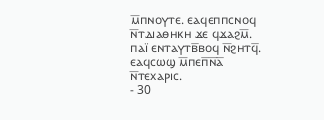ⲙ̅ⲡⲛⲟⲩⲧⲉ. ⲉⲁϥⲉⲡⲡⲥⲛⲟϥ ⲛ̅ⲧⲇⲓⲁⲑⲏⲕⲏ ϫⲉ ϥϫⲁϩⲙ̅. ⲡⲁⲓ̈ ⲉⲛⲧⲁⲩⲧⲃ̅ⲃⲟϥ ⲛ̅ϩⲏⲧϥ̅. ⲉⲁϥⲥⲱϣ ⲙ̅ⲡⲉⲡ̅ⲛ̅ⲁ̅ ⲛ̅ⲧⲉⲭⲁⲣⲓⲥ.
- 30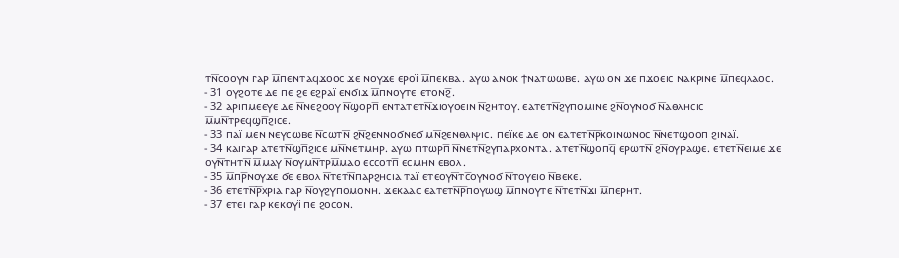ⲧⲛ̅ⲥⲟⲟⲩⲛ ⲅⲁⲣ ⲙ̅ⲡⲉⲛⲧⲁϥϫⲟⲟⲥ ϫⲉ ⲛⲟⲩϫⲉ ⲉⲣⲟⲓ̈ ⲙ̅ⲡⲉⲕⲃⲁ. ⲁⲩⲱ ⲁⲛⲟⲕ ϯⲛⲁⲧⲱⲱⲃⲉ. ⲁⲩⲱ ⲟⲛ ϫⲉ ⲡϫⲟⲉⲓⲥ ⲛⲁⲕⲣⲓⲛⲉ ⲙ̅ⲡⲉϥⲗⲁⲟⲥ.
- 31 ⲟⲩϩⲟⲧⲉ ⲇⲉ ⲡⲉ ϩⲉ ⲉϩⲣⲁⲓ̈ ⲉⲛϭⲓϫ ⲙ̅ⲡⲛⲟⲩⲧⲉ ⲉⲧⲟⲛϩ̅.
- 32 ⲁⲣⲓⲡⲙⲉⲉⲩⲉ ⲇⲉ ⲛ̅ⲛⲉϩⲟⲟⲩ ⲛ̅ϣⲟⲣⲡ̅ ⲉⲛⲧⲁⲧⲉⲧⲛ̅ϫⲓⲟⲩⲟⲉⲓⲛ ⲛ̅ϩⲏⲧⲟⲩ. ⲉⲁⲧⲉⲧⲛ̅ϩⲩⲡⲟⲙⲓⲛⲉ ϩⲛ̅ⲟⲩⲛⲟϭ ⲛ̅ⲁⲑⲗⲏⲥⲓⲥ ⲙ̅ⲙⲛ̅ⲧⲣⲉϥϣⲡ̅ϩⲓⲥⲉ.
- 33 ⲡⲁⲓ̈ ⲙⲉⲛ ⲛⲉⲩⲥⲱⲃⲉ ⲛ̅ⲥⲱⲧⲛ̅ ϩⲛ̅ϩⲉⲛⲛⲟϭⲛⲉϭ ⲙⲛ̅ϩⲉⲛⲑⲗⲓⲯⲓⲥ. ⲡⲉⲓ̈ⲕⲉ ⲇⲉ ⲟⲛ ⲉⲁⲧⲉⲧⲛ̅ⲣ̅ⲕⲟⲓⲛⲱⲛⲟⲥ ⲛ̅ⲛⲉⲧϣⲟⲟⲡ ϩⲓⲛⲁⲓ̈.
- 34 ⲕⲁⲓⲅⲁⲣ ⲁⲧⲉⲧⲛ̅ϣⲡ̅ϩⲓⲥⲉ ⲙⲛ̅ⲛⲉⲧⲙⲏⲣ. ⲁⲩⲱ ⲡⲧⲱⲣⲡ̅ ⲛ̅ⲛⲉⲧⲛ̅ϩⲩⲡⲁⲣⲭⲟⲛⲧⲁ. ⲁⲧⲉⲧⲛ̅ϣⲟⲡϥ̅ ⲉⲣⲱⲧⲛ̅ ϩⲛ̅ⲟⲩⲣⲁϣⲉ. ⲉⲧⲉⲧⲛ̅ⲉⲓⲙⲉ ϫⲉ ⲟⲩⲛ̅ⲧⲏⲧⲛ̅ ⲙ̅ⲙⲁⲩ ⲛ̅ⲟⲩⲙⲛ̅ⲧⲣⲙ̅ⲙⲁⲟ ⲉⲥⲥⲟⲧⲡ̅ ⲉⲥⲙⲏⲛ ⲉⲃⲟⲗ.
- 35 ⲙ̅ⲡⲣ̅ⲛⲟⲩϫⲉ ϭⲉ ⲉⲃⲟⲗ ⲛ̅ⲧⲉⲧⲛ̅ⲡⲁⲣϩⲏⲥⲓⲁ ⲧⲁⲓ̈ ⲉⲧⲉⲟⲩⲛ̅ⲧⲥ̅ⲟⲩⲛⲟϭ ⲛ̅ⲧⲟⲩⲉⲓⲟ ⲛ̅ⲃⲉⲕⲉ.
- 36 ⲉⲧⲉⲧⲛ̅ⲣ̅ⲭⲣⲓⲁ ⲅⲁⲣ ⲛ̅ⲟⲩϩⲩⲡⲟⲙⲟⲛⲏ. ϫⲉⲕⲁⲁⲥ ⲉⲁⲧⲉⲧⲛ̅ⲣ̅ⲡⲟⲩⲱϣ ⲙ̅ⲡⲛⲟⲩⲧⲉ ⲛ̅ⲧⲉⲧⲛ̅ϫⲓ ⲙ̅ⲡⲉⲣⲏⲧ.
- 37 ⲉⲧⲉⲓ ⲅⲁⲣ ⲕⲉⲕⲟⲩⲓ̈ ⲡⲉ ϩⲟⲥⲟⲛ.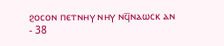ϩⲟⲥⲟⲛ ⲡⲉⲧⲛⲏⲩ ⲛⲏⲩ ⲛϥ̅ⲛⲁⲱⲥⲕ ⲁⲛ
- 38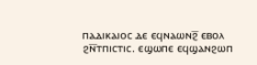ⲡⲁⲇⲓⲕⲁⲓⲟⲥ ⲇⲉ ⲉϥⲛⲁⲱⲛϩ̅ ⲉⲃⲟⲗ ϩⲛ̅ⲧⲡⲓⲥⲧⲓⲥ. ⲉϣⲱⲡⲉ ⲉϥϣⲁⲛϩⲱⲡ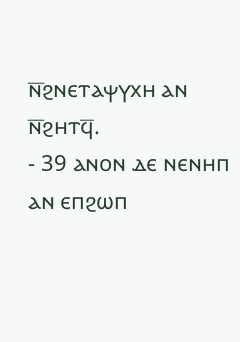ⲛ̅ϩⲛⲉⲧⲁⲯⲩⲭⲏ ⲁⲛ ⲛ̅ϩⲏⲧϥ̅.
- 39 ⲁⲛⲟⲛ ⲇⲉ ⲛⲉⲛⲏⲡ ⲁⲛ ⲉⲡϩⲱⲡ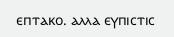ⲉⲡⲧⲁⲕⲟ. ⲁⲗⲗⲁ ⲉⲩⲡⲓⲥⲧⲓⲥ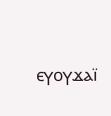ⲉⲩⲟⲩϫⲁⲓ̈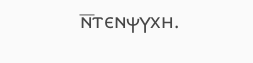ⲛ̅ⲧⲉⲛⲯⲩⲭⲏ.